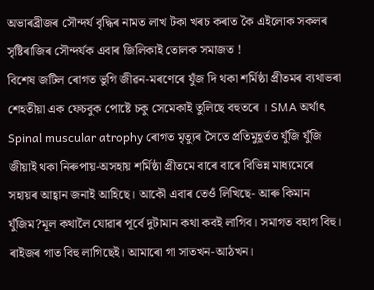অভাৰব্ৰীজৰ সৌন্দৰ্য বৃদ্ধিৰ নামত লাখ টকা খৰচ কৰাত কৈ এইলোক সকলৰ সৃষ্টিৰাজিৰ সৌন্দৰ্যক এবাৰ জিলিকাই তোলক সমাজত !
বিশেষ জটিল ৰোগত ভুগি জীৱন-মৰণেৰে যুঁজ দি থকা শৰ্মিষ্ঠা প্ৰীতমৰ ব্যথাভৰা শেহতীয়া এক ফেচবুক পোষ্টে চকু সেমেকাই তুলিছে বহুতৰে । SMA অৰ্থাৎ Spinal muscular atrophy ৰোগত মৃত্যুৰ সৈতে প্ৰতিমুহূৰ্তত যুঁজি যুঁজি জীয়াই থকা নিৰুপায়-অসহায় শৰ্মিষ্ঠা প্ৰীতমে বাৰে বাৰে বিভিন্ন মাধ্যমেৰে সহায়ৰ আহ্বান জনাই আহিছে। আকৌ এবাৰ তেওঁ লিখিছে- আৰু কিমান যুঁজিম?মূল কথালৈ যোৱাৰ পূৰ্বে দুটামান কথা কবই লাগিব। সমাগত বহাগ বিহু। ৰাইজৰ গাত বিহু লাগিছেই। আমাৰো গা সাতখন-আঠখন।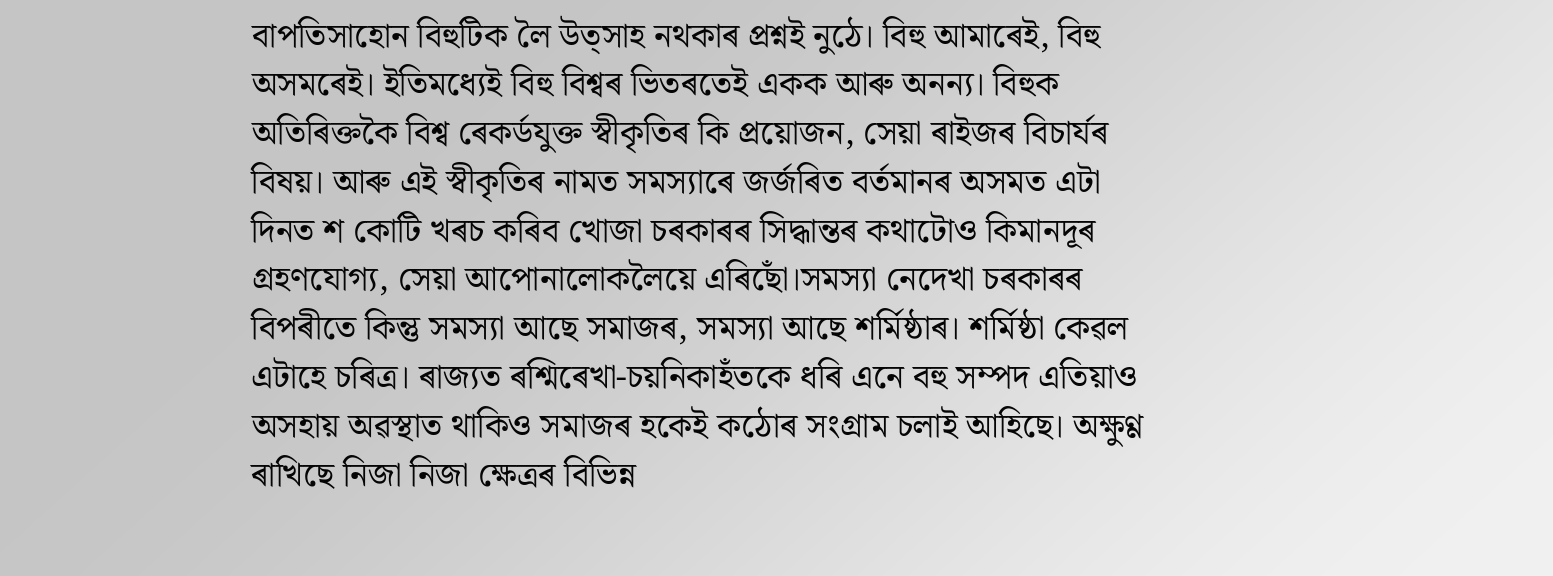বাপতিসাহোন বিহুটিক লৈ উত্সাহ নথকাৰ প্ৰশ্নই নুঠে। বিহু আমাৰেই, বিহু অসমৰেই। ইতিমধ্যেই বিহু বিশ্বৰ ভিতৰতেই একক আৰু অনন্য। বিহুক অতিৰিক্তকৈ বিশ্ব ৰেকৰ্ডযুক্ত স্বীকৃতিৰ কি প্ৰয়োজন, সেয়া ৰাইজৰ বিচাৰ্যৰ বিষয়। আৰু এই স্বীকৃতিৰ নামত সমস্যাৰে জৰ্জৰিত বৰ্তমানৰ অসমত এটা দিনত শ কোটি খৰচ কৰিব খোজা চৰকাৰৰ সিদ্ধান্তৰ কথাটোও কিমানদূৰ গ্ৰহণযোগ্য, সেয়া আপোনালোকলৈয়ে এৰিছোঁ।সমস্যা নেদেখা চৰকাৰৰ বিপৰীতে কিন্তু সমস্যা আছে সমাজৰ, সমস্যা আছে শৰ্মিষ্ঠাৰ। শৰ্মিষ্ঠা কেৱল এটাহে চৰিত্ৰ। ৰাজ্যত ৰশ্মিৰেখা-চয়নিকাহঁতকে ধৰি এনে বহু সম্পদ এতিয়াও অসহায় অৱস্থাত থাকিও সমাজৰ হকেই কঠোৰ সংগ্ৰাম চলাই আহিছে। অক্ষুণ্ণ ৰাখিছে নিজা নিজা ক্ষেত্ৰৰ বিভিন্ন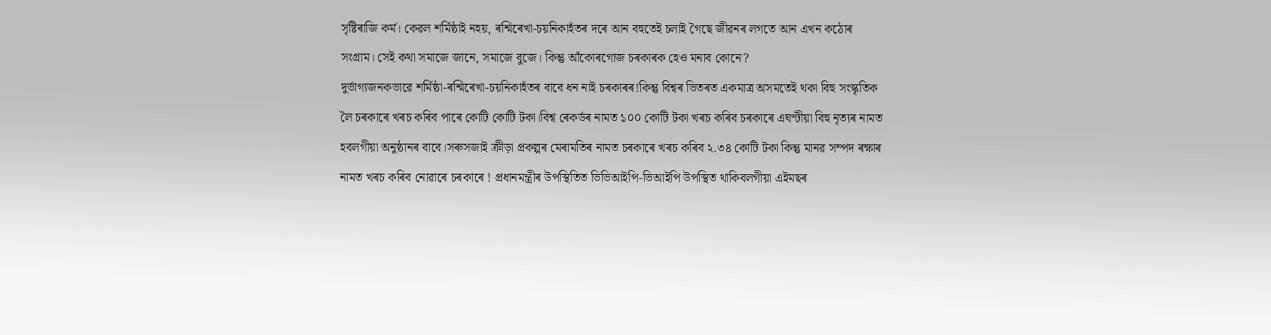সৃষ্টিৰাজি কৰ্ম। কেৱল শৰ্মিষ্ঠাই নহয়, ৰশ্মিৰেখা-চয়নিকাহঁতৰ দৰে আন বহুতেই চলাই গৈছে জীৱনৰ লগতে আন এখন কঠোৰ সংগ্ৰাম। সেই কথা সমাজে জানে, সমাজে বুজে। কিন্তু আঁকোৰগোজ চৰকাৰক হেও মনাব কোনে?
দুৰ্ভাগ্যজনকভাৱে শৰ্মিষ্ঠা-ৰশ্মিৰেখা-চয়নিকাহঁতৰ বাবে ধন নাই চৰকাৰৰ!কিন্তু বিশ্বৰ ভিতৰত একমাত্ৰ অসমতেই থকা বিহু সংস্কৃতিক লৈ চৰকাৰে খৰচ কৰিব পাৰে কোটি কোটি টকা।বিশ্ব ৰেকৰ্ডৰ নামত ১০০ কোটি টকা খৰচ কৰিব চৰকাৰে এঘণ্টীয়া বিহু নৃত্যৰ নামত হবলগীয়া অনুষ্ঠানৰ বাবে।সৰুসজাই ক্ৰীড়া প্ৰকল্পৰ মেৰামতিৰ নামত চৰকাৰে খৰচ কৰিব ২.৩৪ কোটি টকা কিন্তু মানৱ সম্পদ ৰক্ষাৰ নামত খৰচ কৰিব নোৱাৰে চৰকাৰে ! প্ৰধানমন্ত্ৰীৰ উপস্থিতিত ভিভিআইপি-ভিআইপি উপস্থিত থাকিবলগীয়া এইমছৰ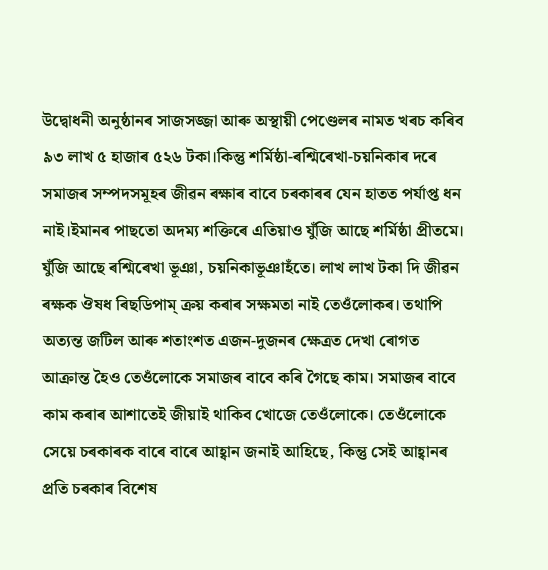উদ্বোধনী অনুষ্ঠানৰ সাজসজ্জা আৰু অস্থায়ী পেণ্ডেলৰ নামত খৰচ কৰিব ৯৩ লাখ ৫ হাজাৰ ৫২৬ টকা।কিন্তু শৰ্মিষ্ঠা-ৰশ্মিৰেখা-চয়নিকাৰ দৰে সমাজৰ সম্পদসমূহৰ জীৱন ৰক্ষাৰ বাবে চৰকাৰৰ যেন হাতত পৰ্যাপ্ত ধন নাই।ইমানৰ পাছতো অদম্য শক্তিৰে এতিয়াও যুঁজি আছে শৰ্মিষ্ঠা প্ৰীতমে। যুঁজি আছে ৰশ্মিৰেখা ভূঞা, চয়নিকাভূঞাহঁতে। লাখ লাখ টকা দি জীৱন ৰক্ষক ঔষধ ৰিছডিপাম্ ক্ৰয় কৰাৰ সক্ষমতা নাই তেওঁলোকৰ। তথাপি অত্যন্ত জটিল আৰু শতাংশত এজন-দুজনৰ ক্ষেত্ৰত দেখা ৰোগত আক্ৰান্ত হৈও তেওঁলোকে সমাজৰ বাবে কৰি গৈছে কাম। সমাজৰ বাবে কাম কৰাৰ আশাতেই জীয়াই থাকিব খোজে তেওঁলোকে। তেওঁলোকে সেয়ে চৰকাৰক বাৰে বাৰে আহ্বান জনাই আহিছে, কিন্তু সেই আহ্বানৰ প্ৰতি চৰকাৰ বিশেষ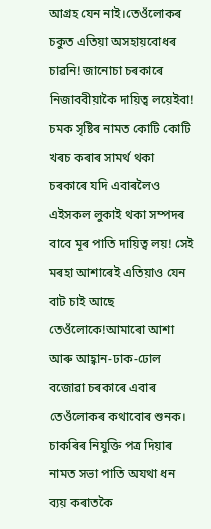আগ্ৰহ যেন নাই।তেওঁলোকৰ চকুত এতিয়া অসহায়বোধৰ চাৱনি! জানোচা চৰকাৰে নিজাববীয়াকৈ দায়িত্ব লয়েইবা! চমক সৃষ্টিৰ নামত কোটি কোটি খৰচ কৰাৰ সামৰ্থ থকা চৰকাৰে যদি এবাৰলৈও এইসকল লুকাই থকা সম্পদৰ বাবে মূৰ পাতি দায়িত্ব লয়! সেই মৰহা আশাৰেই এতিয়াও যেন বাট চাই আছে তেওঁলোকে!আমাৰো আশা আৰু আহ্বান-ঢাক-ঢোল বজোৱা চৰকাৰে এবাৰ তেওঁলোকৰ কথাবোৰ শুনক। চাকৰিৰ নিযুক্তি পত্ৰ দিয়াৰ নামত সভা পাতি অযথা ধন ব্যয় কৰাতকৈ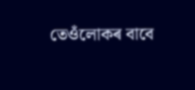তেওঁলোকৰ বাবে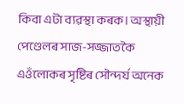কিবা এটা ব্যৱস্থা কৰক। অস্থায়ী পেণ্ডেলৰ সাজ-সজ্জাতকৈ এওঁলোকৰ সৃষ্টিৰ সৌন্দৰ্য অনেক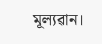মূল্যৱান।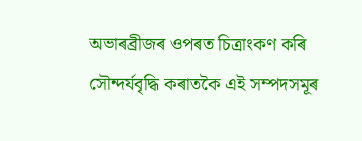অভাৰব্ৰীজৰ ওপৰত চিত্ৰাংকণ কৰি সৌন্দৰ্যবৃদ্ধি কৰাতকৈ এই সম্পদসমূৰ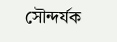সৌন্দৰ্যক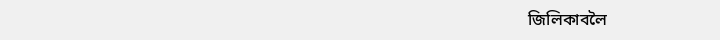জিলিকাবলৈ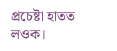প্ৰচেষ্টা হাতত লওক।